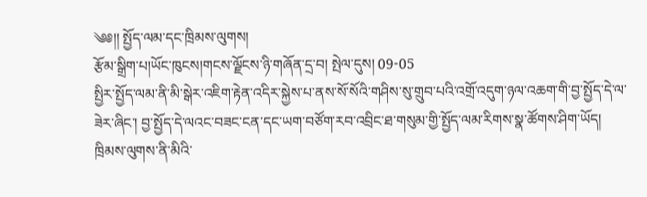༄༅།། སྤྱོད་ལམ་དང་ཁྲིམས་ལུགས།
རྩོམ་སྒྲིག་པ།ཡོང་ཁུངས།གངས་ལྗོངས་ཉི་གཞོན་དྲ་བ། སྤེལ་དུས། 09-05
སྤྱིར་སྤྱོད་ལམ་ནི་མི་སྒེར་འཇིག་རྟེན་འདིར་སྐྱེས་པ་ནས་སོ་སོའི་གཤིས་སུ་གྲུབ་པའི་འགྲོ་འདུག་ཉལ་འཆག་གི་བྱ་སྤྱོད་དེ་ལ་ཟེར་ཞིང་། བྱ་སྤྱོད་དེ་ལའང་བཟང་ངན་དང་ཡག་བཙོག་རབ་འབྲིང་ཐ་གསུམ་གྱི་སྤྱོད་ལམ་རིགས་སྣ་ཚོགས་ཤིག་ཡོད། ཁྲིམས་ལུགས་ནི་མིའི་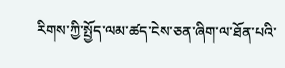རིགས་ཀྱི་སྤྱོད་ལམ་ཚད་ངེས་ཅན་ཞིག་ལ་ཐོན་པའི་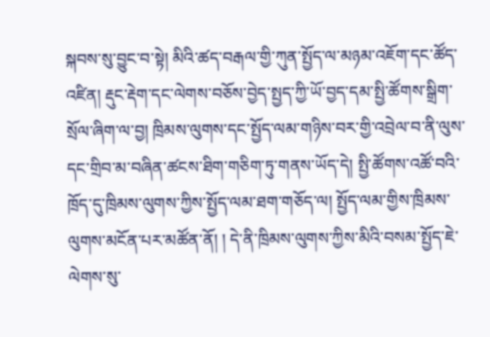སྐབས་སུ་བྱུང་བ་སྟེ། མིའི་ཚད་བརྒལ་གྱི་ཀུན་སྤྱོད་ལ་མཉམ་འཇོག་དང་ཚོད་འཛིན། རྡུང་རྡེག་དང་ལེགས་བཅོས་བྱེད་སྤྱད་ཀྱི་ཡོ་བྱད་དམ་སྤྱི་ཚོགས་སྒྲིག་སྲོལ་ཞིག་ལ་བྱ། ཁྲིམས་ལུགས་དང་སྤྱོད་ལམ་གཉིས་བར་གྱི་འབྲེལ་བ་ནི་ལུས་དང་གྲིབ་མ་བཞིན་ཚངས་ཐིག་གཅིག་ཏུ་གནས་ཡོད་དེ། སྤྱི་ཚོགས་འཚོ་བའི་ཁྲོད་དུ་ཁྲིམས་ལུགས་ཀྱིས་སྤྱོད་ལམ་ཐག་གཅོད་ལ། སྤྱོད་ལམ་གྱིས་ཁྲིམས་ལུགས་མངོན་པར་མཚོན་ནོ། ། དེ་ནི་ཁྲིམས་ལུགས་ཀྱིས་མིའི་བསམ་སྤྱོད་ཇེ་ལེགས་སུ་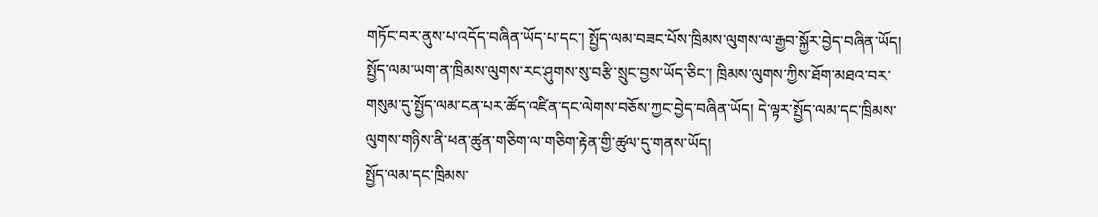གཏོང་བར་ནུས་པ་འདོད་བཞིན་ཡོད་པ་དང་། སྤྱོད་ལམ་བཟང་པོས་ཁྲིམས་ལུགས་ལ་རྒྱབ་སྐྱོར་བྱེད་བཞིན་ཡོད། སྤྱོད་ལམ་ཡག་ན་ཁྲིམས་ལུགས་རང་ཤུགས་སུ་བརྩི་སྲུང་བྱས་ཡོད་ཅིང་། ཁྲིམས་ལུགས་ཀྱིས་ཐོག་མཐའ་བར་གསུམ་དུ་སྤྱོད་ལམ་ངན་པར་ཚོད་འཛིན་དང་ལེགས་བཅོས་ཀྱང་བྱེད་བཞིན་ཡོད། དེ་ལྟར་སྤྱོད་ལམ་དང་ཁྲིམས་ལུགས་གཉིས་ནི་ཕན་ཚུན་གཅིག་ལ་གཅིག་རྟེན་གྱི་ཚུལ་དུ་གནས་ཡོད།
སྤྱོད་ལམ་དང་ཁྲིམས་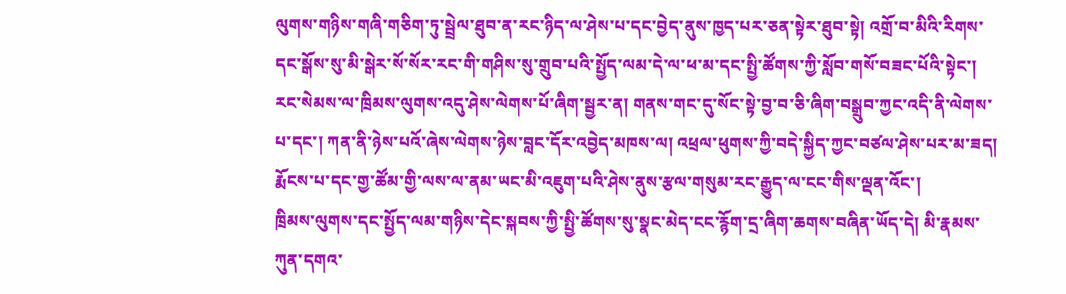ལུགས་གཉིས་གཞི་གཅིག་ཏུ་སྦྲེལ་ཐུབ་ན་རང་ཉིད་ལ་ཤེས་པ་དང་བྱེད་ནུས་ཁྱད་པར་ཅན་སྟེར་ཐུབ་སྟེ། འགྲོ་བ་མིའི་རིགས་དང་སྒོས་སུ་མི་སྒེར་སོ་སོར་རང་གི་གཤིས་སུ་གྲུབ་པའི་སྤྱོད་ལམ་དེ་ལ་ཕ་མ་དང་སྤྱི་ཚོགས་ཀྱི་སློབ་གསོ་བཟང་པོའི་སྟེང་། རང་སེམས་ལ་ཁྲིམས་ལུགས་འདུ་ཤེས་ལེགས་པོ་ཞིག་སྦྱར་ན། གནས་གང་དུ་སོང་སྟེ་བྱ་བ་ཅི་ཞིག་བསྒྲུབ་ཀྱང་འདི་ནི་ལེགས་པ་དང་། ཀན་ནི་ཉེས་པའོ་ཞེས་ལེགས་ཉེས་བླང་དོར་འབྱེད་མཁས་ལ། འཕྲལ་ཕུགས་ཀྱི་བདེ་སྐྱིད་ཀྱང་བཙལ་ཤེས་པར་མ་ཟད། རྨོངས་པ་དང་གྱ་ཚོམ་གྱི་ལས་ལ་ནམ་ཡང་མི་འཇུག་པའི་ཤེས་ནུས་རྩལ་གསུམ་རང་རྒྱུད་ལ་ངང་གིས་ལྡན་འོང་།
ཁྲིམས་ལུགས་དང་སྤྱོད་ལམ་གཉིས་དེང་སྐབས་ཀྱི་སྤྱི་ཚོགས་སུ་སྣང་མེད་ངང་རྙོག་དྲ་ཞིག་ཆགས་བཞིན་ཡོད་དེ། མི་རྣམས་ཀུན་དགའ་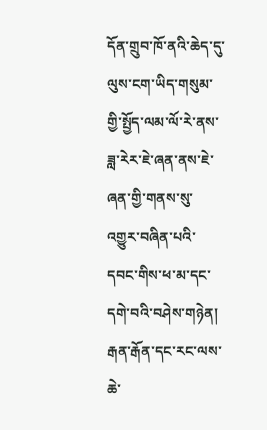དོན་གྲུབ་ཁོ་ནའི་ཆེད་དུ་ལུས་ངག་ཡིད་གསུམ་གྱི་སྤྱོད་ལམ་ལོ་རེ་ནས་ཟླ་རེར་ཇེ་ཞན་ནས་ཇེ་ཞན་གྱི་གནས་སུ་འགྱུར་བཞིན་པའི་དབང་གིས་ཕ་མ་དང་དགེ་བའི་བཤེས་གཉེན། རྒན་རྒོན་དང་རང་ལས་ཆེ་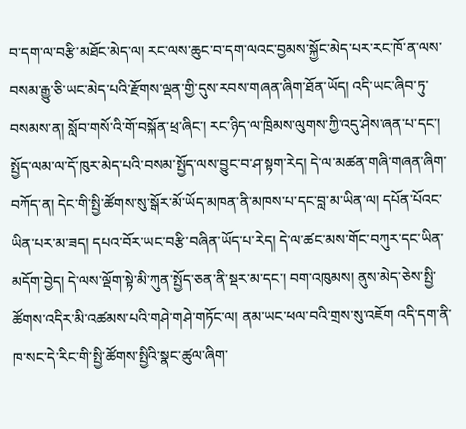བ་དག་ལ་བརྩི་མཐོང་མེད་ལ། རང་ལས་ཆུང་བ་དག་ལའང་བྱམས་སྐྱོང་མེད་པར་རང་ཁོ་ན་ལས་བསམ་རྒྱུ་ཅི་ཡང་མེད་པའི་རྫོགས་ལྡན་གྱི་དུས་རབས་གཞན་ཞིག་ཐོན་ཡོད། འདི་ཡང་ཞིབ་ཏུ་བསམས་ན། སློབ་གསོ་འི་གོ་བསྐོན་ཕྲ་ཞིང་། རང་ཉིད་ལ་ཁྲིམས་ལུགས་ཀྱི་འདུ་ཤེས་ཞན་པ་དང་། སྤྱོད་ལམ་ལ་དོ་ཁུར་མེད་པའི་བསམ་སྤྱོད་ལས་བྱུང་བ་ཤ་སྟག་རེད། དེ་ལ་མཚན་གཞི་གཞན་ཞིག་བཀོད་ན། དེང་གི་སྤྱི་ཚོགས་སུ་སྒོར་མོ་ཡོད་མཁན་ནི་མཁས་པ་དང་བླ་མ་ཡིན་ལ། དཔོན་པོའང་ཡིན་པར་མ་ཟད། དཔའ་བོར་ཡང་བརྩི་བཞིན་ཡོད་པ་རེད། དེ་ལ་ཚང་མས་གོང་བཀུར་དང་ཡིན་མདོག་བྱེད། དེ་ལས་ལྡོག་སྟེ་མི་ཀུན་སྤྱོད་ཅན་ནི་སྡར་མ་དང་། བག་འཁུམས། ནུས་མེད་ཅེས་སྤྱི་ཚོགས་འདིར་མི་འཚམས་པའི་གཤེ་གཤེ་གཏོང་ལ། ནམ་ཡང་ཕལ་བའི་གྲས་སུ་འཇོག འདི་དག་ནི་ཁ་སང་དེ་རིང་གི་སྤྱི་ཚོགས་སྤྱིའི་སྣང་ཚུལ་ཞིག་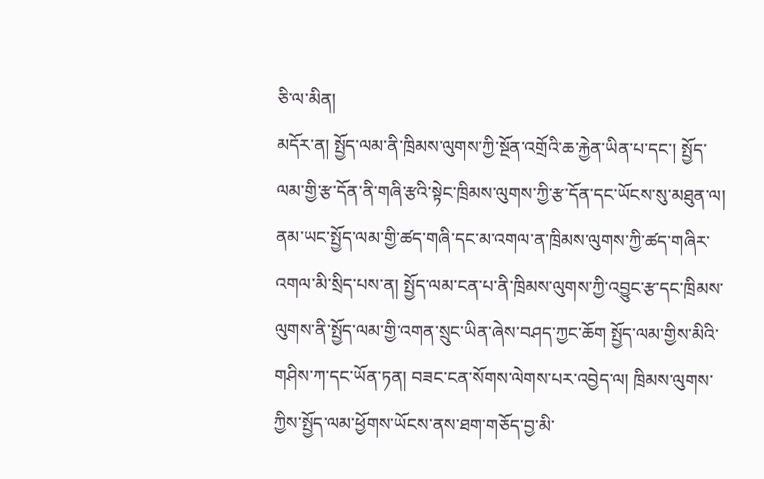ཅི་ལ་མིན།
མདོར་ན། སྤྱོད་ལམ་ནི་ཁྲིམས་ལུགས་ཀྱི་སྔོན་འགྲོའི་ཆ་རྐྱེན་ཡིན་པ་དང་། སྤྱོད་ལམ་གྱི་རྩ་དོན་ནི་གཞི་རྩའི་སྟེང་ཁྲིམས་ལུགས་ཀྱི་རྩ་དོན་དང་ཡོངས་སུ་མཐུན་ལ། ནམ་ཡང་སྤྱོད་ལམ་གྱི་ཚད་གཞི་དང་མ་འགལ་ན་ཁྲིམས་ལུགས་ཀྱི་ཚད་གཞིར་འགལ་མི་སྲིད་པས་ན། སྤྱོད་ལམ་ངན་པ་ནི་ཁྲིམས་ལུགས་ཀྱི་འབྱུང་རྩ་དང་ཁྲིམས་ལུགས་ནི་སྤྱོད་ལམ་གྱི་འགན་སྲུང་ཡིན་ཞེས་བཤད་ཀྱང་ཆོག སྤྱོད་ལམ་གྱིས་མིའི་གཤིས་ཀ་དང་ཡོན་ཏན། བཟང་ངན་སོགས་ལེགས་པར་འབྱེད་ལ། ཁྲིམས་ལུགས་ཀྱིས་སྤྱོད་ལམ་ཕྱོགས་ཡོངས་ནས་ཐག་གཅོད་བྱ་མི་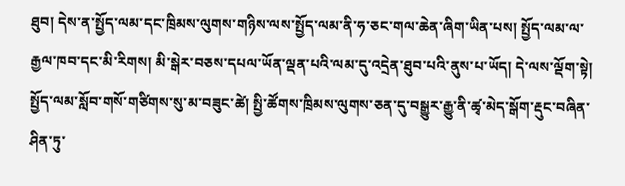ཐུབ། དེས་ན་སྤྱོད་ལམ་དང་ཁྲིམས་ལུགས་གཉིས་ལས་སྤྱོད་ལམ་ནི་ཧ་ཅང་གལ་ཆེན་ཞིག་ཡིན་པས། སྤྱོད་ལམ་ལ་རྒྱལ་ཁབ་དང་མི་རིགས། མི་སྒེར་བཅས་དཔལ་ཡོན་ལྡན་པའི་ལམ་དུ་འདྲེན་ཐུབ་པའི་ནུས་པ་ཡོད། དེ་ལས་ལྡོག་སྟེ། སྤྱོད་ལམ་སློབ་གསོ་གཙིགས་སུ་མ་བཟུང་ཚེ། སྤྱི་ཚོགས་ཁྲིམས་ལུགས་ཅན་དུ་བསྒྱུར་རྒྱུ་ནི་ཚྭ་མེད་སྒོག་རྡུང་བཞིན་ཤིན་ཏུ་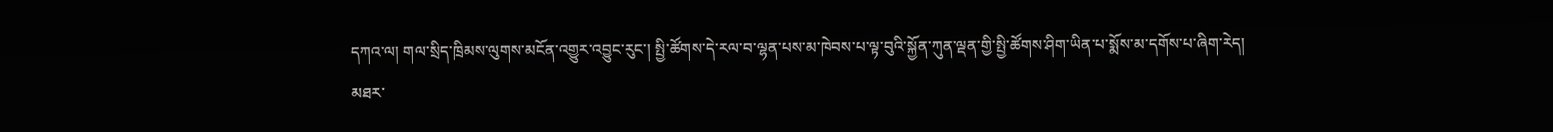དཀའ་ལ། གལ་སྲིད་ཁྲིམས་ལུགས་མངོན་འགྱུར་འབྱུང་རུང་། སྤྱི་ཚོགས་དེ་རལ་བ་ལྷན་པས་མ་ཁེབས་པ་ལྟ་བུའི་སྐྱོན་ཀུན་ལྡན་གྱི་སྤྱི་ཚོགས་ཤིག་ཡིན་པ་སྨོས་མ་དགོས་པ་ཞིག་རེད།
མཐར་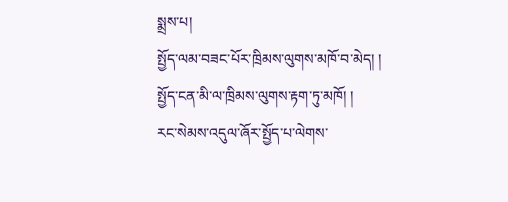སྨྲས་པ།
སྤྱོད་ལམ་བཟང་པོར་ཁྲིམས་ལུགས་མཁོ་བ་མེད། །
སྤྱོད་ངན་མི་ལ་ཁྲིམས་ལུགས་རྟག་ཏུ་མཁོ། །
རང་སེམས་འདུལ་ཞོར་སྤྱོད་པ་ལེགས་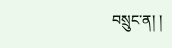བསྲུང་ན། །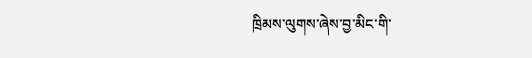ཁྲིམས་ལུགས་ཞེས་བྱ་མིང་གི་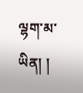ལྷག་མ་ཡིན། །